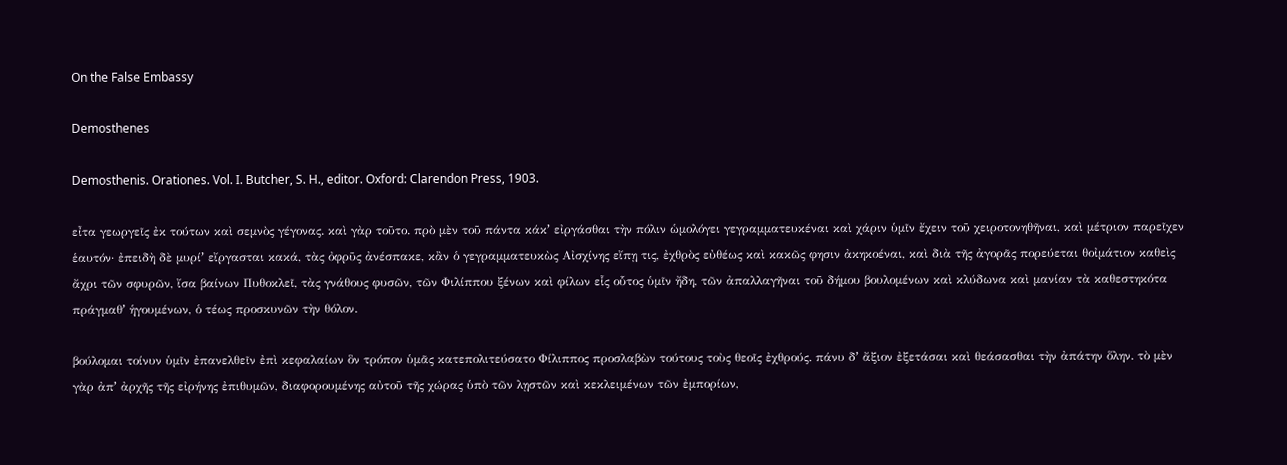On the False Embassy

Demosthenes

Demosthenis. Orationes. Vol. I. Butcher, S. H., editor. Oxford: Clarendon Press, 1903.

εἶτα γεωργεῖς ἐκ τούτων καὶ σεμνὸς γέγονας. καὶ γὰρ τοῦτο. πρὸ μὲν τοῦ πάντα κάκʼ εἰργάσθαι τὴν πόλιν ὡμολόγει γεγραμματευκέναι καὶ χάριν ὑμῖν ἔχειν τοῦ χειροτονηθῆναι, καὶ μέτριον παρεῖχεν ἑαυτόν· ἐπειδὴ δὲ μυρίʼ εἴργασται κακά, τὰς ὀφρῦς ἀνέσπακε, κἂν ὁ γεγραμματευκὼς Αἰσχίνης εἴπῃ τις, ἐχθρὸς εὐθέως καὶ κακῶς φησιν ἀκηκοέναι, καὶ διὰ τῆς ἀγορᾶς πορεύεται θοἰμάτιον καθεὶς ἄχρι τῶν σφυρῶν, ἴσα βαίνων Πυθοκλεῖ, τὰς γνάθους φυσῶν, τῶν Φιλίππου ξένων καὶ φίλων εἷς οὗτος ὑμῖν ἤδη, τῶν ἀπαλλαγῆναι τοῦ δήμου βουλομένων καὶ κλύδωνα καὶ μανίαν τὰ καθεστηκότα πράγμαθʼ ἡγουμένων, ὁ τέως προσκυνῶν τὴν θόλον.

βούλομαι τοίνυν ὑμῖν ἐπανελθεῖν ἐπὶ κεφαλαίων ὃν τρόπον ὑμᾶς κατεπολιτεύσατο Φίλιππος προσλαβὼν τούτους τοὺς θεοῖς ἐχθρούς. πάνυ δʼ ἄξιον ἐξετάσαι καὶ θεάσασθαι τὴν ἀπάτην ὅλην. τὸ μὲν γὰρ ἀπʼ ἀρχῆς τῆς εἰρήνης ἐπιθυμῶν, διαφορουμένης αὐτοῦ τῆς χώρας ὑπὸ τῶν λῃστῶν καὶ κεκλειμένων τῶν ἐμπορίων,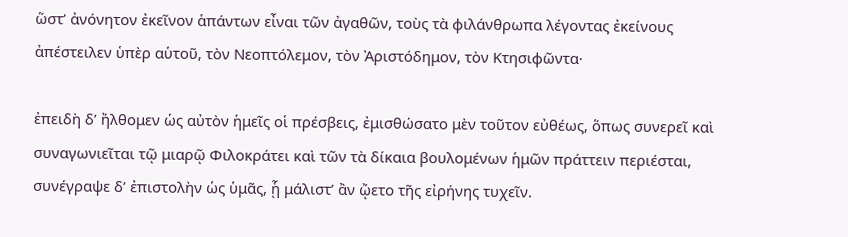ὥστʼ ἀνόνητον ἐκεῖνον ἁπάντων εἶναι τῶν ἀγαθῶν, τοὺς τὰ φιλάνθρωπα λέγοντας ἐκείνους ἀπέστειλεν ὑπὲρ αὑτοῦ, τὸν Νεοπτόλεμον, τὸν Ἀριστόδημον, τὸν Κτησιφῶντα·

ἐπειδὴ δʼ ἤλθομεν ὡς αὐτὸν ἡμεῖς οἱ πρέσβεις, ἐμισθώσατο μὲν τοῦτον εὐθέως, ὅπως συνερεῖ καὶ συναγωνιεῖται τῷ μιαρῷ Φιλοκράτει καὶ τῶν τὰ δίκαια βουλομένων ἡμῶν πράττειν περιέσται, συνέγραψε δʼ ἐπιστολὴν ὡς ὑμᾶς, ᾗ μάλιστʼ ἂν ᾤετο τῆς εἰρήνης τυχεῖν.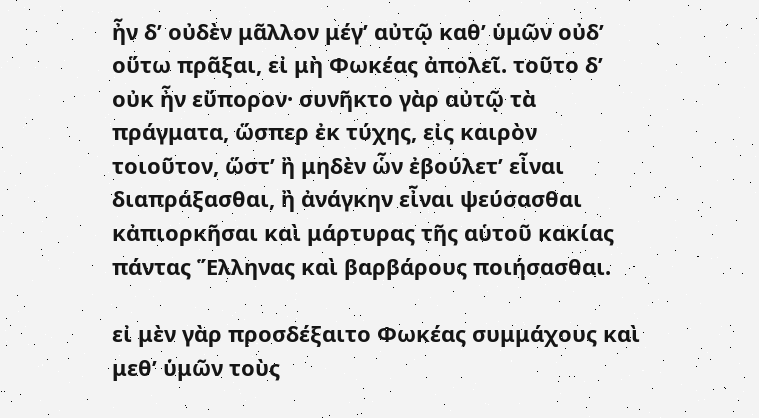ἦν δʼ οὐδὲν μᾶλλον μέγʼ αὐτῷ καθʼ ὑμῶν οὐδʼ οὕτω πρᾶξαι, εἰ μὴ Φωκέας ἀπολεῖ. τοῦτο δʼ οὐκ ἦν εὔπορον· συνῆκτο γὰρ αὐτῷ τὰ πράγματα, ὥσπερ ἐκ τύχης, εἰς καιρὸν τοιοῦτον, ὥστʼ ἢ μηδὲν ὧν ἐβούλετʼ εἶναι διαπράξασθαι, ἢ ἀνάγκην εἶναι ψεύσασθαι κἀπιορκῆσαι καὶ μάρτυρας τῆς αὑτοῦ κακίας πάντας Ἕλληνας καὶ βαρβάρους ποιήσασθαι.

εἰ μὲν γὰρ προσδέξαιτο Φωκέας συμμάχους καὶ μεθʼ ὑμῶν τοὺς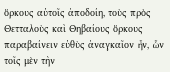ὅρκους αὐτοῖς ἀποδοίη, τοὺς πρὸς Θετταλοὺς καὶ Θηβαίους ὅρκους παραβαίνειν εὐθὺς ἀναγκαῖον ἦν, ὧν τοῖς μὲν τὴν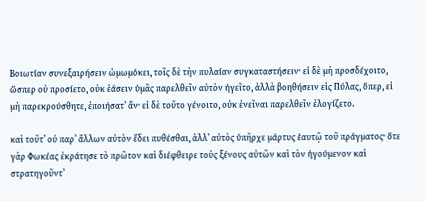Βοιωτίαν συνεξαιρήσειν ὠμωμόκει, τοῖς δὲ τὴν πυλαίαν συγκαταστήσειν· εἰ δὲ μὴ προσδέχοιτο, ὥσπερ οὐ προσίετο, οὐκ ἐάσειν ὑμᾶς παρελθεῖν αὐτὸν ἡγεῖτο, ἀλλὰ βοηθήσειν εἰς Πύλας, ὅπερ, εἰ μὴ παρεκρούσθητε, ἐποιήσατʼ ἄν· εἰ δὲ τοῦτο γένοιτο, οὐκ ἐνεῖναι παρελθεῖν ἐλογίζετο.

καὶ τοῦτʼ οὐ παρʼ ἄλλων αὐτὸν ἔδει πυθέσθαι, ἀλλʼ αὐτὸς ὑπῆρχε μάρτυς ἑαυτῷ τοῦ πράγματος· ὅτε γὰρ Φωκέας ἐκράτησε τὸ πρῶτον καὶ διέφθειρε τοὺς ξένους αὐτῶν καὶ τὸν ἡγούμενον καὶ στρατηγοῦντʼ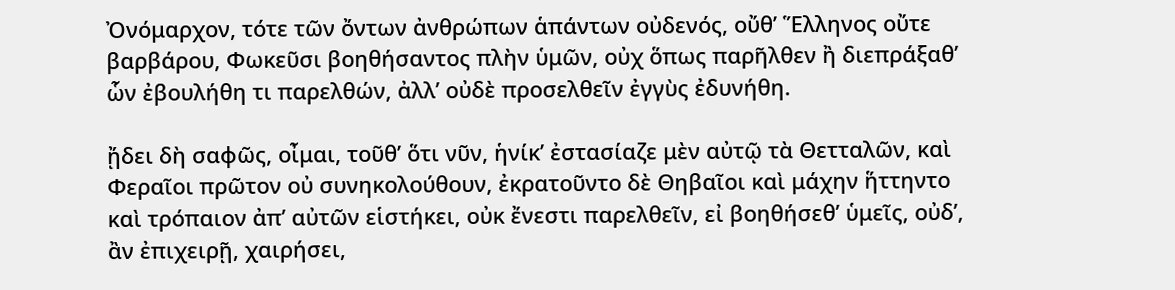Ὀνόμαρχον, τότε τῶν ὄντων ἀνθρώπων ἁπάντων οὐδενός, οὔθʼ Ἕλληνος οὔτε βαρβάρου, Φωκεῦσι βοηθήσαντος πλὴν ὑμῶν, οὐχ ὅπως παρῆλθεν ἢ διεπράξαθʼ ὧν ἐβουλήθη τι παρελθών, ἀλλʼ οὐδὲ προσελθεῖν ἐγγὺς ἐδυνήθη.

ᾔδει δὴ σαφῶς, οἶμαι, τοῦθʼ ὅτι νῦν, ἡνίκʼ ἐστασίαζε μὲν αὐτῷ τὰ Θετταλῶν, καὶ Φεραῖοι πρῶτον οὐ συνηκολούθουν, ἐκρατοῦντο δὲ Θηβαῖοι καὶ μάχην ἥττηντο καὶ τρόπαιον ἀπʼ αὐτῶν εἱστήκει, οὐκ ἔνεστι παρελθεῖν, εἰ βοηθήσεθʼ ὑμεῖς, οὐδʼ, ἂν ἐπιχειρῇ, χαιρήσει,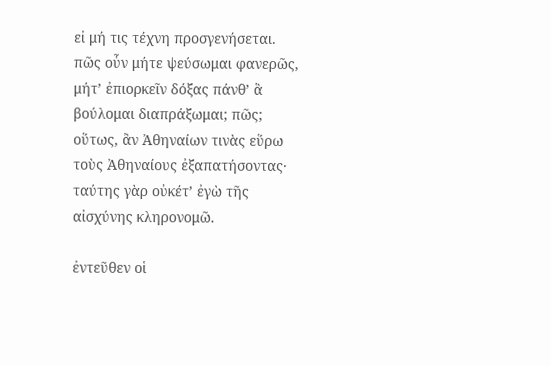εἰ μή τις τέχνη προσγενήσεται. πῶς οὖν μήτε ψεύσωμαι φανερῶς, μήτʼ ἐπιορκεῖν δόξας πάνθʼ ἃ βούλομαι διαπράξωμαι; πῶς; οὕτως, ἂν Ἀθηναίων τινὰς εὕρω τοὺς Ἀθηναίους ἐξαπατήσοντας· ταύτης γὰρ οὐκέτʼ ἐγὼ τῆς αἰσχύνης κληρονομῶ.

ἐντεῦθεν οἱ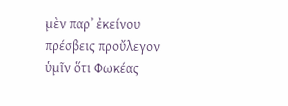μὲν παρʼ ἐκείνου πρέσβεις προὔλεγον ὑμῖν ὅτι Φωκέας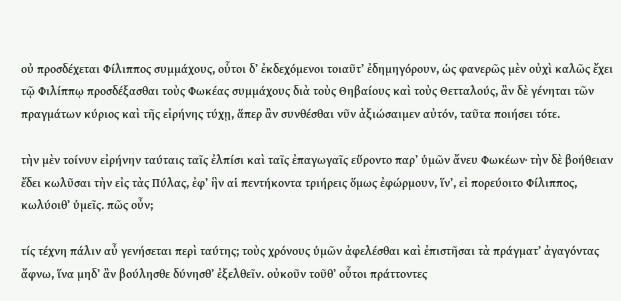οὐ προσδέχεται Φίλιππος συμμάχους, οὗτοι δʼ ἐκδεχόμενοι τοιαῦτʼ ἐδημηγόρουν, ὡς φανερῶς μὲν οὐχὶ καλῶς ἔχει τῷ Φιλίππῳ προσδέξασθαι τοὺς Φωκέας συμμάχους διὰ τοὺς Θηβαίους καὶ τοὺς Θετταλούς, ἂν δὲ γένηται τῶν πραγμάτων κύριος καὶ τῆς εἰρήνης τύχῃ, ἅπερ ἂν συνθέσθαι νῦν ἀξιώσαιμεν αὐτόν, ταῦτα ποιήσει τότε.

τὴν μὲν τοίνυν εἰρήνην ταύταις ταῖς ἐλπίσι καὶ ταῖς ἐπαγωγαῖς εὕροντο παρʼ ὑμῶν ἄνευ Φωκέων· τὴν δὲ βοήθειαν ἔδει κωλῦσαι τὴν εἰς τὰς Πύλας, ἐφʼ ἣν αἱ πεντήκοντα τριήρεις ὅμως ἐφώρμουν, ἵνʼ, εἰ πορεύοιτο Φίλιππος, κωλύοιθʼ ὑμεῖς. πῶς οὖν;

τίς τέχνη πάλιν αὖ γενήσεται περὶ ταύτης; τοὺς χρόνους ὑμῶν ἀφελέσθαι καὶ ἐπιστῆσαι τὰ πράγματʼ ἀγαγόντας ἄφνω, ἵνα μηδʼ ἂν βούλησθε δύνησθʼ ἐξελθεῖν. οὐκοῦν τοῦθʼ οὗτοι πράττοντες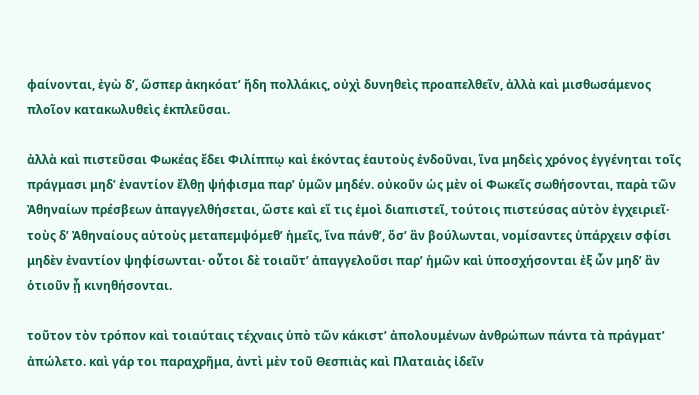φαίνονται, ἐγὼ δʼ, ὥσπερ ἀκηκόατʼ ἤδη πολλάκις, οὐχὶ δυνηθεὶς προαπελθεῖν, ἀλλὰ καὶ μισθωσάμενος πλοῖον κατακωλυθεὶς ἐκπλεῦσαι.

ἀλλὰ καὶ πιστεῦσαι Φωκέας ἔδει Φιλίππῳ καὶ ἑκόντας ἑαυτοὺς ἐνδοῦναι, ἵνα μηδεὶς χρόνος ἐγγένηται τοῖς πράγμασι μηδʼ ἐναντίον ἔλθῃ ψήφισμα παρʼ ὑμῶν μηδέν. οὐκοῦν ὡς μὲν οἱ Φωκεῖς σωθήσονται, παρὰ τῶν Ἀθηναίων πρέσβεων ἀπαγγελθήσεται, ὥστε καὶ εἴ τις ἐμοὶ διαπιστεῖ, τούτοις πιστεύσας αὑτὸν ἐγχειριεῖ· τοὺς δʼ Ἀθηναίους αὐτοὺς μεταπεμψόμεθʼ ἡμεῖς, ἵνα πάνθʼ, ὅσʼ ἂν βούλωνται, νομίσαντες ὑπάρχειν σφίσι μηδὲν ἐναντίον ψηφίσωνται· οὗτοι δὲ τοιαῦτʼ ἀπαγγελοῦσι παρʼ ἡμῶν καὶ ὑποσχήσονται ἐξ ὧν μηδʼ ἂν ὁτιοῦν ᾖ κινηθήσονται.

τοῦτον τὸν τρόπον καὶ τοιαύταις τέχναις ὑπὸ τῶν κάκιστʼ ἀπολουμένων ἀνθρώπων πάντα τὰ πράγματʼ ἀπώλετο. καὶ γάρ τοι παραχρῆμα, ἀντὶ μὲν τοῦ Θεσπιὰς καὶ Πλαταιὰς ἰδεῖν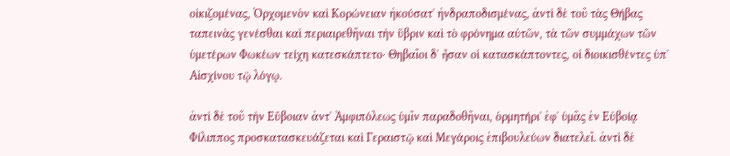οἰκιζομένας, Ὀρχομενὸν καὶ Κορώνειαν ἠκούσατʼ ἠνδραποδισμένας, ἀντὶ δὲ τοῦ τὰς Θήβας ταπεινὰς γενέσθαι καὶ περιαιρεθῆναι τὴν ὕβριν καὶ τὸ φρόνημα αὐτῶν, τὰ τῶν συμμάχων τῶν ὑμετέρων Φωκέων τείχη κατεσκάπτετο· Θηβαῖοι δʼ ἦσαν οἱ κατασκάπτοντες, οἱ διοικισθέντες ὑπʼ Αἰσχίνου τῷ λόγῳ.

ἀντὶ δὲ τοῦ τὴν Εὔβοιαν ἀντʼ Ἀμφιπόλεως ὑμῖν παραδοθῆναι, ὁρμητήριʼ ἐφʼ ὑμᾶς ἐν Εὐβοίᾳ Φίλιππος προσκατασκευάζεται καὶ Γεραιστῷ καὶ Μεγάροις ἐπιβουλεύων διατελεῖ. ἀντὶ δὲ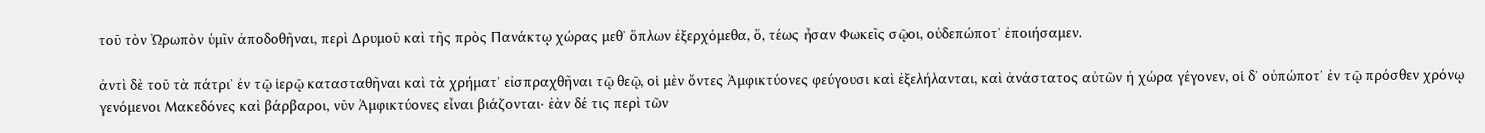τοῦ τὸν Ὠρωπὸν ὑμῖν ἀποδοθῆναι, περὶ Δρυμοῦ καὶ τῆς πρὸς Πανάκτῳ χώρας μεθʼ ὅπλων ἐξερχόμεθα, ὅ, τέως ἦσαν Φωκεῖς σῷοι, οὐδεπώποτʼ ἐποιήσαμεν.

ἀντὶ δὲ τοῦ τὰ πάτριʼ ἐν τῷ ἱερῷ κατασταθῆναι καὶ τὰ χρήματʼ εἰσπραχθῆναι τῷ θεῷ, οἱ μὲν ὄντες Ἀμφικτύονες φεύγουσι καὶ ἐξελήλανται, καὶ ἀνάστατος αὐτῶν ἡ χώρα γέγονεν, οἱ δʼ οὐπώποτʼ ἐν τῷ πρόσθεν χρόνῳ γενόμενοι Μακεδόνες καὶ βάρβαροι, νῦν Ἀμφικτύονες εἶναι βιάζονται· ἐὰν δέ τις περὶ τῶν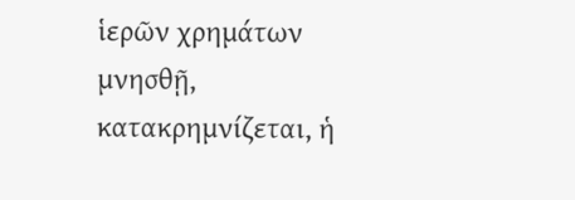ἱερῶν χρημάτων μνησθῇ, κατακρημνίζεται, ἡ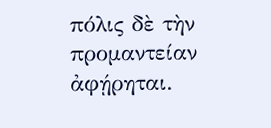πόλις δὲ τὴν προμαντείαν ἀφῄρηται.